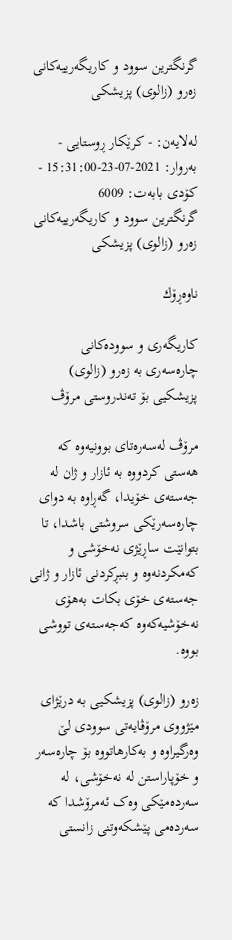گرنگترین سوود و کاریگەرییەکانی زەرو (زالوی) پزیشکی

له‌لایه‌ن: - کرێکار ڕوستایی - به‌روار: 2021-07-23-15:31:00 - کۆدی بابەت: 6009
گرنگترین سوود و کاریگەرییەکانی زەرو (زالوی) پزیشکی

ناوه‌ڕۆك

کاریگەری و سوودەکانی چارەسەری بە زەرو (زالوی) پزیشکیی بۆ تەندروستی مرۆڤ

مرۆڤ لەسەرەتای بوونیەوە کە هەستی کردووە بە ئازار و ژان لە جەستەی خۆیدا، گەڕاوە بە دوای چارەسەرێکی سروشتی باشدا، تا بتوانێت ساڕێژی نەخۆشی و کەمکردنەوە و بنبڕکردنی ئازار و ژانی جەستەی خۆی بکات بەهۆی نەخۆشیەکەوە کەجەستەی تووشی بووە.

زەرو (زالوی) پزیشکیی بە درێژای مێژووی مرۆڤایەتی سوودی لێ وەرگیراوە و بەکارهاتووە بۆ چارەسەر و خۆپاراستن لە نەخۆشی، لە سەردەمێکی وەک ئەمرۆشدا کە سەردەمی پێشکەوتنی زانستی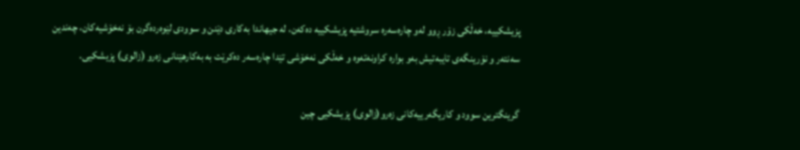پزیشکییە، خەڵکی زۆر ڕوو لەو چارەسەرە سروشتیە پزیشکییە دەکەن، لە جیهاندا بەکاری دێنن و سوودی لێوەردەگرن بۆ نەخۆشیەکان، چەندین سەنتەر و نۆرینگەی تایبەتیش بەو بوارە کراونەتەوە و خەڵکی نەخۆشی تێدا چارەسەر دەکرێت بە بەکارهێنانی زەرو (زالوی) پزیشکیی.

گرینگترین سوود و کاریگەرییەکانی زەرو(زالوی) پزیشکیی چین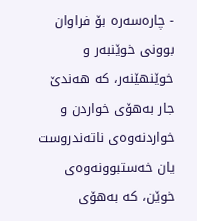- چارەسەرە بۆ فراوان بوونی خوێنبەر و خوێنهێنەر، کە هەندێ جار بەهۆی خواردن و خواردنەوەی ناتەندروست یان خەستبوونەوەی خوێن، کە بەهۆی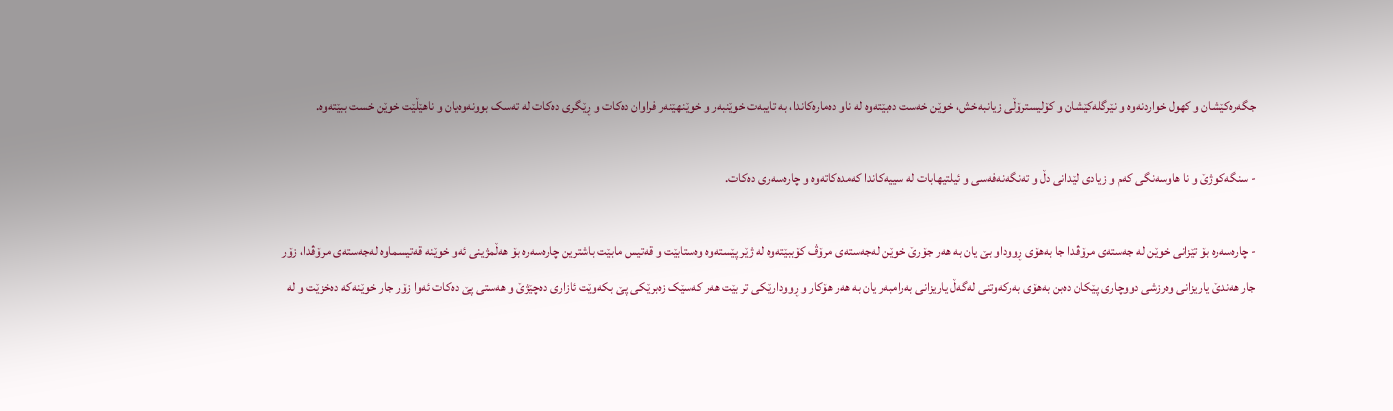جگەرەکێشان و کهول خواردنەوە و نێرگلەکێشان و کۆلیسترۆڵی زیانبەخش، خوێن خەست دەبێتەوە لە ناو دەمارەکاندا، بە تایبەت خوێنبەر و خوێنهێنەر فراوان دەکات و ڕێگری دەکات لە تەسک بوونەوەیان و ناهێڵێت خوێن خست ببێتەوە.

- سنگەکوژێ و نا هاوسەنگی کەم و زیادی لێدانی دڵ و تەنگەنەفەسی و ئیلتیهابات لە سییەکاندا کەمدەکاتەوە و چارەسەری دەکات.

- چارەسەرە بۆ تێزانی خوێن لە جەستەی مرۆڤدا جا بەهۆی ڕووداو بێ یان بە هەر جۆرێ خوێن لەجەستەی مرۆڤ کۆببێتەوە لە ژێر پێستەوە وەستابێت و قەتیس مابێت باشترین چارەسەرە بۆ هەڵمژینی ئەو خوێنە قەتیسماوە لەجەستەی مرۆڤدا، زۆر جار هەندێ یاریزانی وەرزشی دووچاری پێکان دەبن بەهۆی بەرکەوتنی لەگەڵ یاریزانی بەرامبەر یان بە هەر هۆکار و ڕوودارێکی تر بێت هەر کەسێک زەبرێکی پێ بکەوێت ئازاری دەچێژێ و هەستی پێ دەکات ئەوا زۆر جار خوێنەکە دەخزێت و لە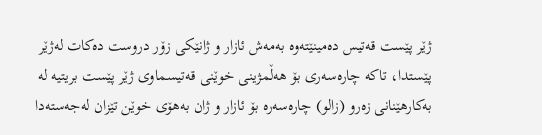ژێر پێست قەتیس دەمینێتەوە بەمەش ئازار و ژانێکی زۆر دروست دەکات لەژێر پێستدا، تاکە چارەسەری بۆ هەڵمژینی خوێنی قەتیسماوی ژێر پێست بریتیە لە بەکارهێنانی زەرو (زالو) چارەسەرە بۆ ئازار و ژان بەهۆی خوێن تێزان لەجەستەدا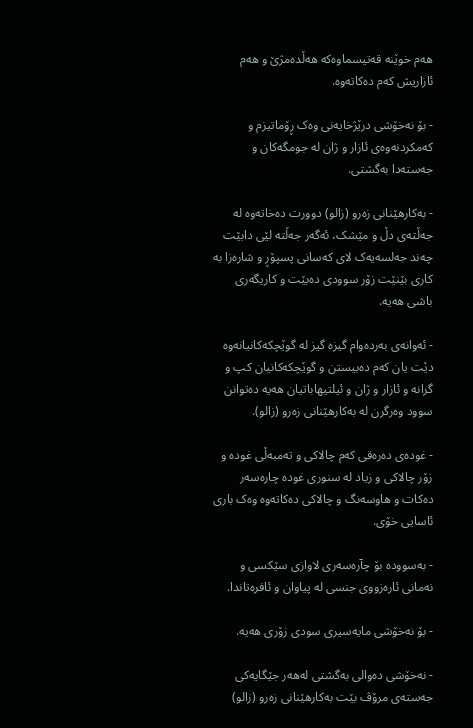هەم خوێنە قەتیسماوەکە هەڵدەمژێ و هەم ئازاریش کەم دەکاتەوە.

- بۆ نەخۆشی درێژخایەنی وەک ڕۆماتیزم و کەمکردنەوەی ئازار و ژان لە جومگەکان و جەستەدا بەگشتی.

- بەکارهێنانی زەرو (زالو) دوورت دەخاتەوە لە جەڵتەی دڵ و مێشک، ئەگەر جەڵتە لێی دابێت چەند جەلسەیەک لای کەسانی پسپۆڕ و شارەزا بە کاری بێنێت زۆر سوودی دەبێت و کاریگەری باشی هەیە.

- ئەوانەی بەردەوام گیزە گیز لە گوێچکەکانیانەوە دێت یان کەم دەبیستن و گوێچکەکانیان کپ و گرانە و ئازار و ژان و ئیلتیهاباتیان هەیە دەتوانن سوود وەرگرن لە بەکارهێنانی زەرو (زالو).

- غودەی دەرەقی کەم چالاکی و تەمبەڵی غودە و زۆر چالاکی و زیاد لە سنوری غودە چارەسەر دەکات و هاوسەنگ و چالاکی دەکاتەوە وەک باری ئاسایی خۆی.

- بەسوودە بۆ چآرەسەری لاوازی سێکسی و نەمانی ئارەزووی جنسی لە پیاوان و ئافرەتاندا.

- بۆ نەخۆشی مایەسیری سودی زۆری هەیە.

- نەخۆشی دەوالی بەگشتی لەهەر جێگایەکی جەستەی مرۆڤ بێت بەکارهێنانی زەرو (زالو)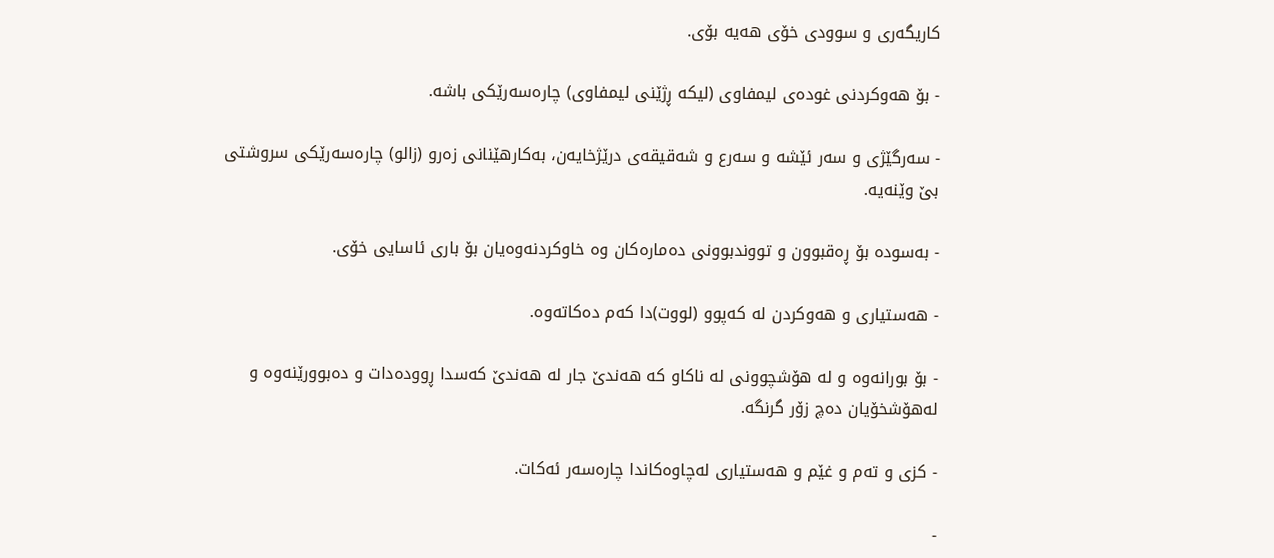کاریگەری و سوودی خۆی هەیە بۆی.

- بۆ هەوکردنی غودەی لیمفاوی (لیکە ڕژێنی لیمفاوی) چارەسەرێکی باشە.

- سەرگێژی و سەر ئێشە و سەرع و شەقیقەی درێژخایەن، بەکارهێنانی زەرو (زالو) چارەسەرێکی سروشتی بێ وێنەیە.

- بەسودە بۆ ڕەقبوون و تووندبوونی دەمارەکان وە خاوکردنەوەیان بۆ باری ئاسایی خۆی.

- هەستیاری و هەوکردن لە کەپوو (لووت)دا کەم دەکاتەوە.

- بۆ بورانەوە و لە هۆشچوونی لە ناکاو کە هەندێ جار لە هەندێ کەسدا ڕوودەدات و دەبوورێنەوە و لەهۆشخۆیان دەچ زۆر گرنگە.

- کزی و تەم و غێم و هەستیاری لەچاوەکاندا چارەسەر ئەکات.

-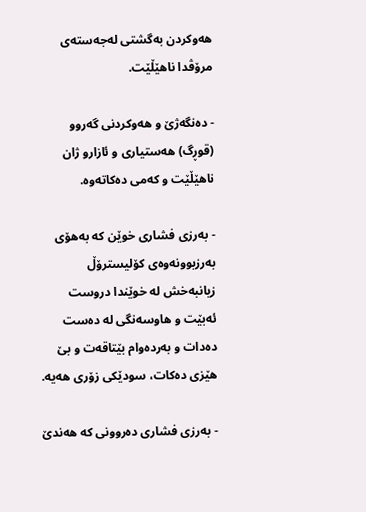هەوکردن بەگشتی لەجەستەی مرۆڤدا ناهێڵێت.

- دەنگەژێ و هەوکردنی گەروو (قوڕگ) هەستیاری و ئازارو ژان ناهێڵێت و کەمی دەکاتەوە.

- بەرزی فشاری خوێن کە بەهۆی بەرزبوونەوەی کۆلیسترۆڵ زیانبەخش لە خوێندا دروست ئەبێت و هاوسەنگی لە دەست دەدات و بەردەوام بێتاقەت و بێ هێزی دەکات، سودێکی زۆری هەیە.

- بەرزی فشاری دەروونی کە هەندێ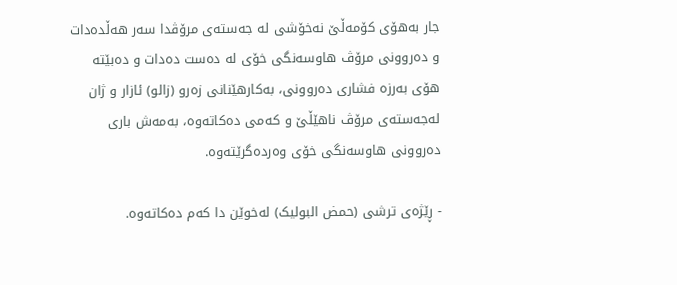جار بەهۆی کۆمەڵێ نەخۆشی لە جەستەی مرۆڤدا سەر هەڵدەدات و دەروونی مرۆڤ هاوسەنگی خۆی لە دەست دەدات و دەبێتە هۆی بەرزە فشاری دەروونی، بەکارهێنانی زەرو (زالو) ئازار و ژان لەجەستەی مرۆڤ ناهێڵێ و کەمی دەکاتەوە، بەمەش باری دەروونی هاوسەنگی خۆی وەردەگرێتەوە.

- ڕێژەی ترشی (حمض البولیک) لەخوێن دا کەم دەکاتەوە.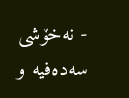- نەخۆشی سەدەفیە و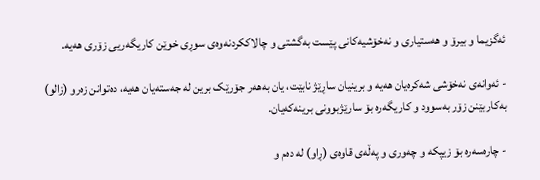ئەگزیما و بیرۆ و هەستیاری و نەخۆشیەکانی پێست بەگشتی و چالاککردنەوەی سوڕی خوێن کاریگەریی زۆری هەیە.

- ئەوانەی نەخۆشی شەکرەیان هەیە و برینیان ساڕێژ نابێت، یان بەهەر جۆرێک برین لە جەستەیان هەیە، دەتوانن زەرو (زالو) بەکاربێنن زۆر بەسوود و کاریگەرە بۆ سارێژبوونی برینەکەیان.

- چارەسەرە بۆ زیپکە و چەوری و پەڵەی قاوەی (ڕاو) لە دەم و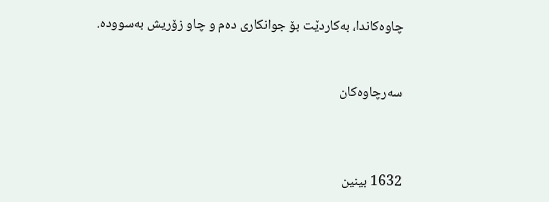چاوەکاندا، بەکاردێت بۆ جوانکاری دەم و چاو زۆریش بەسوودە.


سەرچاوەکان



1632 بینین